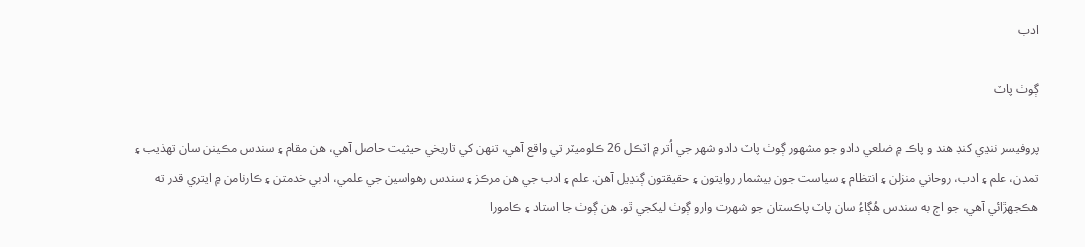ادب

ڳوٺ پاٽ

پروفيسر ننڍي کنڊ هند و پاڪ ۾ ضلعي دادو جو مشهور ڳوٺ پاٽ دادو شهر جي اُتر ۾ اٽڪل 26 ڪلوميٽر تي واقع آهي، تنهن کي تاريخي حيثيت حاصل آهي، هن مقام ۽ سندس مڪينن سان تهذيب ۽ تمدن، علم ۽ ادب، روحاني منزلن ۽ انتظام ۽ سياست جون بيشمار روايتون ۽ حقيقتون ڳنڍيل آهن. علم ۽ ادب جي هن مرڪز ۽ سندس رهواسين جي علمي، ادبي خدمتن ۽ ڪارنامن ۾ ايتري قدر ته هڪجهڙائي آهي، جو اڄ به سندس هُڳاءُ سان پاٽ پاڪستان جو شهرت وارو ڳوٺ ليکجي ٿو. هن ڳوٺ جا استاد ۽ ڪامورا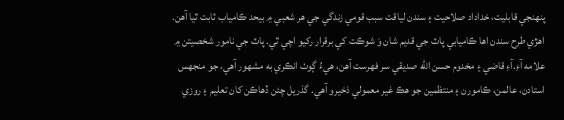پنهنجي قابليت، خداداد صلاحيت ۽ سندن لياقت سبب قومي زندگي جي هر شعبي ۾ بيحد ڪامياب ثابت ٿيا آهن. اهڙي طرح سندن اها ڪاميابي پاٽ جي قديم شان وَ شوڪت کي برقرار رکيو اچي ٿي. پاٽ جي نامور شخصيتن ۾ علامه آءِ.آءِ قاضي ۽ مخدوم حسن الله صديقي سر فهرست آهن، هيءُ ڳوٺ انڪري به مشهور آهي، جو منجهس استادن، عالمن، ڪامورن ۽ منتظمين جو هڪ غير معمولي ذخيرو آهي. گذريل چئن ڏهاڪن کان تعليم ۽ روزي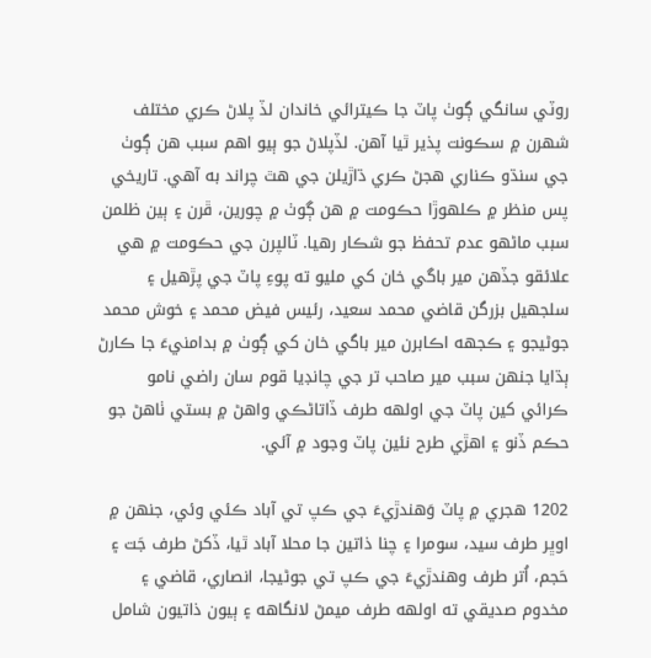روٽي سانگي ڳوٺ پاٽ جا ڪيترائي خاندان لڏ پلاڻ ڪري مختلف شهرن ۾ سڪونت پذير ٿيا آهن. لڏپلاڻ جو ٻيو اهم سبب هن ڳوٺ جي سنڌو ڪناري هجڻ ڪري ڌاڙيلن جي هٿ چراند به آهي. تاريخي پس منظر ۾ ڪلهوڙا حڪومت ۾ هن ڳوٺ ۾ چورين، ڦرن ۽ ٻين ظلمن سبب ماڻهو عدم تحفظ جو شڪار رهيا. ٽالپرن جي حڪومت ۾ هي علائقو جڏهن مير باگي خان کي مليو ته پوءِ پاٽ جي پڙهيل ۽ سلجهيل بزرگن قاضي محمد سعيد، رئيس فيض محمد ۽ خوش محمد جوڻيجو ۽ ڪجهه اڪابرن مير باگي خان کي ڳوٺ ۾ بدامنيءَ جا ڪارڻ ٻڌايا جنهن سبب مير صاحب تر جي چانڊيا قوم سان راضي نامو ڪرائي کين پاٽ جي اولهه طرف ڏاتاڻڪي واهڻ ۾ بستي ٺاهڻ جو حڪم ڏنو ۽ اهڙي طرح نئين پاٽ وجود ۾ آئي.

1202 هجري ۾ پاٽ وَهندڙيءَ جي ڪپ تي آباد ڪئي وئي، جنهن ۾ اوڀر طرف سيد، سومرا ۽ چنا ذاتين جا محلا آباد ٿيا، ڏکڻ طرف جَت ۽ حَجم، اُتر طرف وهندڙيءَ جي ڪپ تي جوڻيجا، انصاري، قاضي ۽ مخدوم صديقي ته اولهه طرف ميمڻ لانگاهه ۽ ٻيون ذاتيون شامل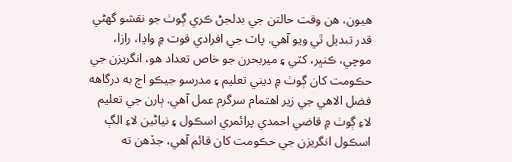هيون، هن وقت حالتن جي بدلجڻ ڪري ڳوٺ جو نقشو گهڻي قدر تبديل ٿي ويو آهي. پاٽ جي افرادي قوت ۾ واڍا، رازا، موچي، ڪنڀر، کٽي ۽ ميربحرن جو خاص تعداد هو، انگريزن جي حڪومت کان ڳوٺ ۾ ديني تعليم ۽ مدرسو جيڪو اڄ به درگاهه فضل الاهي جي زير اهتمام سرگرم عمل آهي. ٻارن جي تعليم لاءِ ڳوٺ ۾ قاضي احمدي پرائمري اسڪول ۽ نياڻين لاءِ الڳ اسڪول انگريزن جي حڪومت کان قائم آهي، جڏهن ته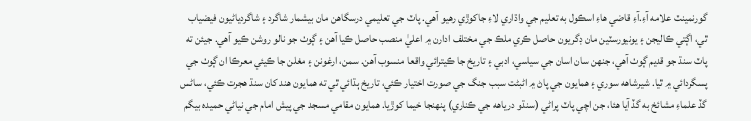گورنمينٽ علامه آءِ.آءِ قاضي هاءِ اسڪول به تعليم جي واڌاري لاءِ جاکوڙي رهيو آهي. پاٽ جي تعليمي درسگاهن مان بيشمار شاگرد ۽ شاگردياڻيون فيضياب ٿي، اڳتي ڪاليجن ۽ يونيورسٽين مان ڊگريون حاصل ڪري ملڪ جي مختلف ادارن ۾ اعليٰ منصب حاصل ڪيا آهن ۽ ڳوٺ جو نالو روشن ڪيو آهي. جيئن ته پاٽ سنڌ جو قديم ڳوٺ آهي، جنهن سان اسان جي سياسي، ادبي ۽ تاريخ جا ڪيترائي واقعا منسوب آهن. سمن، ارغونن ۽ مغلن جا ڪيئي معرڪا ان ڳوٺ جي پسگردائي ۾ ٿيا. شيرشاهه سوري ۽ همايون جي پاڻ ۾ اڻبڻت سبب جنگ جي صورت اختيار ڪئي، تاريخ ٻڌائي ٿي ته همايون هند کان سنڌ هجرت ڪئي، ساڻس گڏ علماءِ مشائخ به گڏ آيا هئا، جن اچي پاٽ پراڻي (سنڌو درياهه جي ڪناري) پنهنجا خيما کوڙيا. همايون مقامي مسجد جي پيش امام جي نياڻي حميده بيگم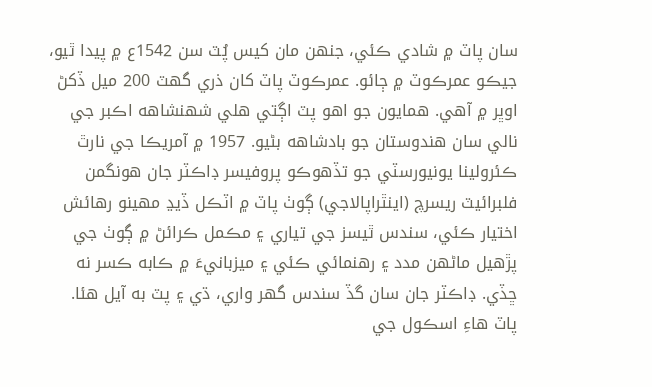سان پاٽ ۾ شادي ڪئي، جنهن مان کيس پُٽ سن 1542ع ۾ پيدا ٿيو، جيڪو عمرڪوٽ ۾ ڄائو. عمرڪوٽ پاٽ کان ذري گهٽ 200 ميل ڏکڻ اوڀر ۾ آهي. همايون جو اهو پٽ اڳتي هلي شهنشاهه اڪبر جي نالي سان هندوستان جو بادشاهه بڻيو. 1957 ۾ آمريڪا جي نارٿ ڪئرولينا يونيورسٽي جو تڏهوڪو پروفيسر ڊاڪٽر جان هونگمن فلبرائيٽ ريسرچ (اينٿراپالاجي) ڳوٺ پاٽ ۾ اٽڪل ڏيڍ مهينو رهائش اختيار ڪئي، سندس ٿيسز جي تياري ۽ مڪمل ڪرائڻ ۾ ڳوٺ جي پڙهيل ماڻهن مدد ۽ رهنمائي ڪئي ۽ ميزبانيءَ ۾ ڪابه ڪسر نه ڇڏي. ڊاڪٽر جان سان گڏ سندس گهر واري، ڌي ۽ پٽ به آيل هئا. پاٽ هاءِ اسڪول جي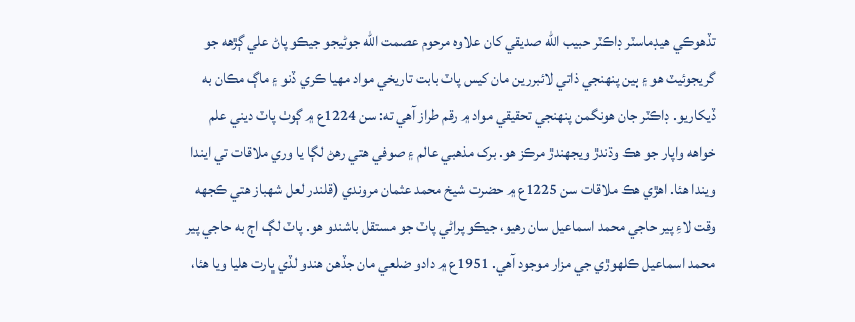تڏهوڪي هيڊماسٽر ڊاڪٽر حبيب الله صديقي کان علاوه مرحوم عصمت الله جوڻيجو جيڪو پاڻ علي ڳڙهه جو گريجوئيٽ هو ۽ ٻين پنهنجي ذاتي لائبررين مان کيس پاٽ بابت تاريخي مواد مهيا ڪري ڏنو ۽ ماڳ مڪان به ڏيکاريو. ڊاڪٽر جان هونگمن پنهنجي تحقيقي مواد ۾ رقم طراز آهي ته: سن 1224ع ۾ ڳوٺ پاٽ ديني علم خواهه واپار جو هڪ وڌندڙ ويجهندڙ مرڪز هو. برک مذهبي عالم ۽ صوفي هتي رهڻ لڳا يا وري ملاقات تي ايندا ويندا هئا. اهڙي هڪ ملاقات سن 1225ع ۾ حضرت شيخ محمد عثمان مروندي (قلندر لعل شهباز هتي ڪجهه وقت لاءِ پير حاجي محمد اسماعيل سان رهيو، جيڪو پراڻي پاٽ جو مستقل باشندو هو. پاٽ لڳ اڄ به حاجي پير محمد اسماعيل ڪلهوڙي جي مزار موجود آهي. 1951ع ۾ دادو ضلعي مان جڏهن هندو لڏي ڀارت هليا ويا هئا،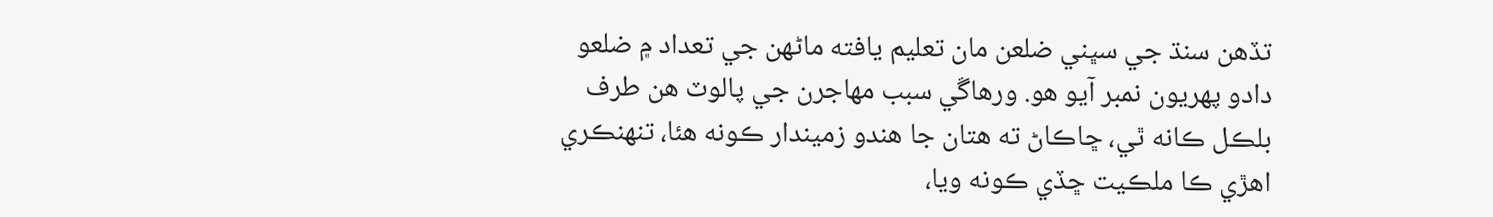تڏهن سنڌ جي سڀني ضلعن مان تعليم يافته ماڻهن جي تعداد ۾ ضلعو دادو پهريون نمبر آيو هو. ورهاڱي سبب مهاجرن جي پالوٽ هن طرف بلڪل ڪانه ٿي، ڇاڪاڻ ته هتان جا هندو زميندار ڪونه هئا، تنهنڪري اهڙي ڪا ملڪيت ڇڏي ڪونه ويا،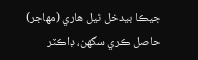جيڪا بيدخل ٿيل هاري (مهاجر) حاصل ڪري سگهن، ڊاڪٽر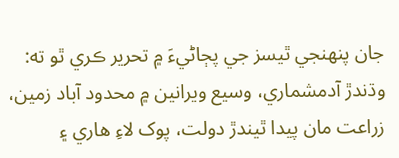جان پنهنجي ٿيسز جي پڄاڻيءَ ۾ تحرير ڪري ٿو ته: وڌندڙ آدمشماري، وسيع ويرانين ۾ محدود آباد زمين، زراعت مان پيدا ٿيندڙ دولت، پوک لاءِ هاري ۽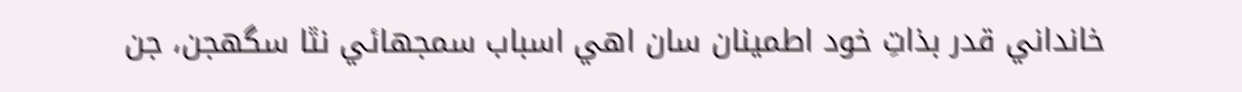خانداني قدر بذاتِ خود اطمينان سان اهي اسباب سمجهائي نٿا سگهجن، جن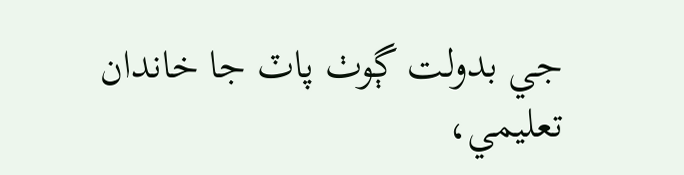جي بدولت ڳوٺ پاٽ جا خاندان تعليمي،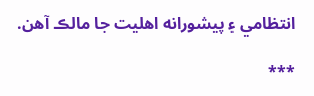انتظامي ۽ پيشورانه اهليت جا مالڪ آهن.

***